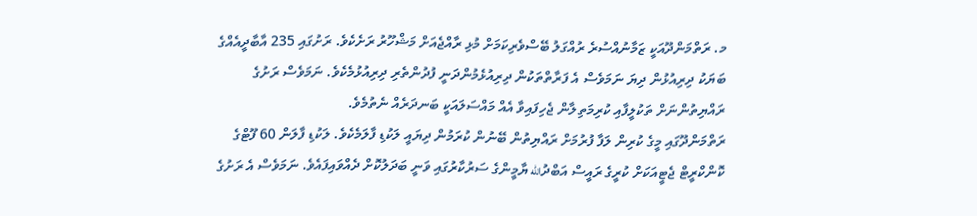މ. ރަތްމަންދޫއަކީ ޒަމާނުއްސުރެ ރުއްގަލު ބޭސްވެރިކަމަށް މުޅި ރާއްޖެއަށް މަޝްހޫރު ރަށެކެވެ. ރަށުގައި 235 އާބާދީއެއްގެ ބަޔަކު ދިރިއުޅުން ދިޔަ ނަމަވެސް އެ ފަރާތްތަކުން ދިރިއުޅެމުންދަނީ ފުދުންތެރި ދިރިއުޅުމެކެވެ. ނަމަވެސް ރަށުގެ ރައްޔިތުންނަށް ތަކުލީފާއި ކުރިމަތިލާން ޖެހިފައިވާ އެއް މައްސަލައަކީ ބަނދަރެއް ނެތުމެވެ.
ރަތްމަންދޫގައި މީގެ ކުރިން ލަފާ ފުރުމަށް ރައްޔިތުން ބޭނުން ކުރަމުން ދިޔައީ ލަކުޑި ފާލަމެކެވެ. ލަކުޑި ފާލަން 60 ފޫޓްގެ ކޮންކްރީޓް ޖެޓީއަކަށް ކުރީގެ ރައީސް އަބްދުالله ޔާމީންގެ ސަރުކާރުގައި ވަނީ ބަދަލުކޮށް ދެއްވައިފައެވެ. ނަމަވެސް އެ ރަށުގެ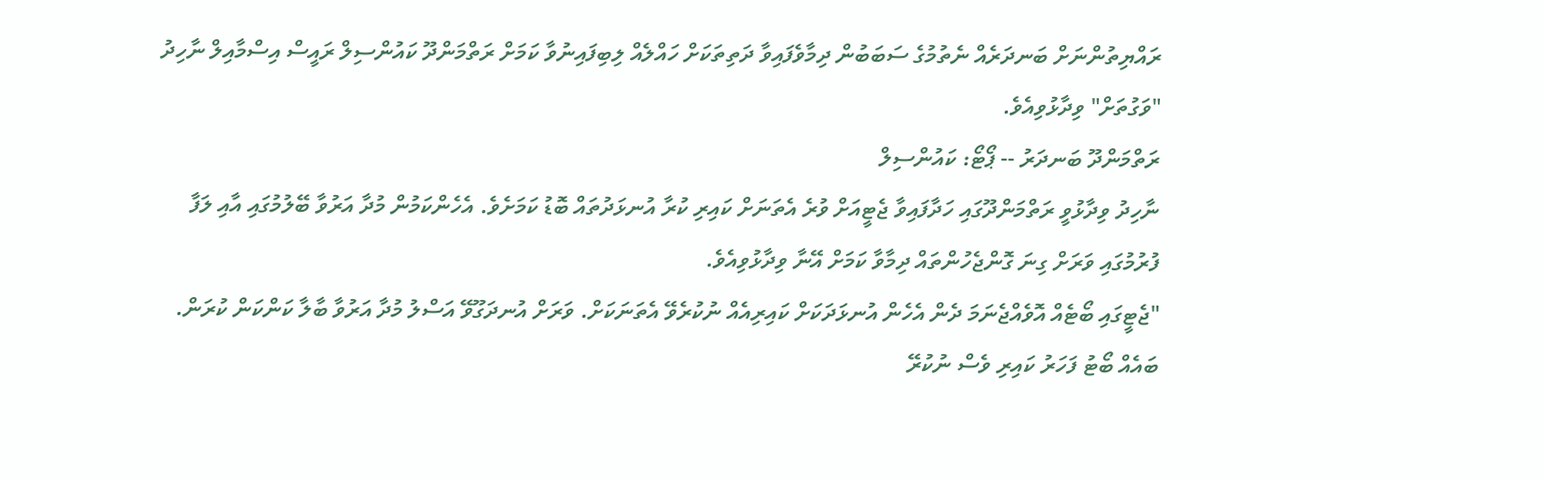ރައްޔިތުންނަށް ބަނދަރެއް ނެތުމުގެ ސަބަބުން ދިމާވެފައިވާ ދަތިތަކަށް ހައްލެއް ލިބިފައިނުވާ ކަމަށް ރަތްމަންދޫ ކައުންސިލް ރައީސް އިސްމާއިލް ނާހިދު "ވަގުތަށް" ވިދާޅުވިއެވެ.
ރަތްމަންދޫ ބަނދަރު -- ޕޯޓޯ: ކައުންސިލް
ނާހިދު ވިދާޅުވީ ރަތްމަންދޫގައި ހަދާފައިވާ ޖެޓީއަށް ވުރެ އެތަނަށް ކައިރި ކުރާ އުނޅަދުތައް ބޮޑު ކަމަށެވެ. އެހެންކަމުން މުދާ އަރުވާ ބޭލުމުގައި އާއި ލަފާ ފުރުމުގައި ވަރަށް ގިނަ ގޮންޖެހުންތައް ދިމާވާ ކަމަށް އޭނާ ވިދާޅުވިއެވެ.
"ޖެޓީގައި ބޯޓެއް އޮވެއްޖެނަމަ ދެން އެހެން އުނޅަދަކަށް ކައިރިއެއް ނުކުރެވޭ އެތަނަކަށް. ވަރަށް އުނދަގޫވޭ އަސްލު މުދާ އަރުވާ ބާލާ ކަންކަން ކުރަން. ބައެއް ބޯޓު ފަހަރު ކައިރި ވެސް ނުކުރޭ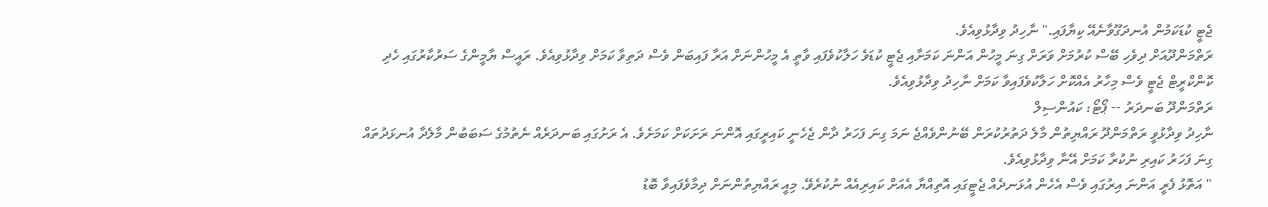ޖެޓީ ކުޑަކަމުން އުނދަގޫވާނެއޭ ކިޔާފައި." ނާހިދު ވިދާޅުވިއެވެ.
ރަތްމަންދޫއަށް ދިވެހި ބޭސް ކުރުމަށް ވަރަށް ގިނަ މީހުން އަންނަ ކަމަށާއި ޖެޓީ ކުޑަވެ ހަލާކުވެފައި ވާތީ އެ މީހުންނަށް އަރާ ފައިބަން ވެސް ދަތިވާ ކަމަށް ވިދާޅުވިއެވެ. ރައީސް ޔާމީންގެ ސަރުކާރުގައި ހެދި ކޮންކްރީޓް ޖެޓީ ވެސް މިހާރު އެއްކޮށް ހަލާކުވެފައިވާ ކަމަށް ނާހިދު ވިދާޅުވިއެވެ.
ރަތްމަންދޫ ބަނދަރު -- ޕޯޓޯ: ކައުންސިލް
ނާހިދު ވިދާޅުވީ ރަތްމަންދޫ ރައްޔިތުން މާލެ ދަތުރުކުރަން ބޭނުންވެއްޖެ ނަމަ ގިނަ ފަހަރު ދާން ޖެހެނީ ކައިރީގައި އޮންނަ ރަށަކަށް ކަމަށެވެ. އެ ރަށުގައި ބަނދަރެއް ނެތުމުގެ ސަބަބުން މާލެދާ އުނޅަދުތައް ގިނަ ފަހަރު ކައިރި ނުކުރާ ކަމަށް އޭނާ ވިދާޅުވިއެވެ.
" އަތޮޅު ފެރީ އަންނަ އިރުގައި ވެސް އެހެން އުޅަނދެއް ޖެޓީގައި އޮތިއްޔާ އެއަށް ކައިރިއެއް ނުކުރެވޭ. މިއީ ރައްޔިތުންނަށް ދިމާވެފައިވާ ބޮޑު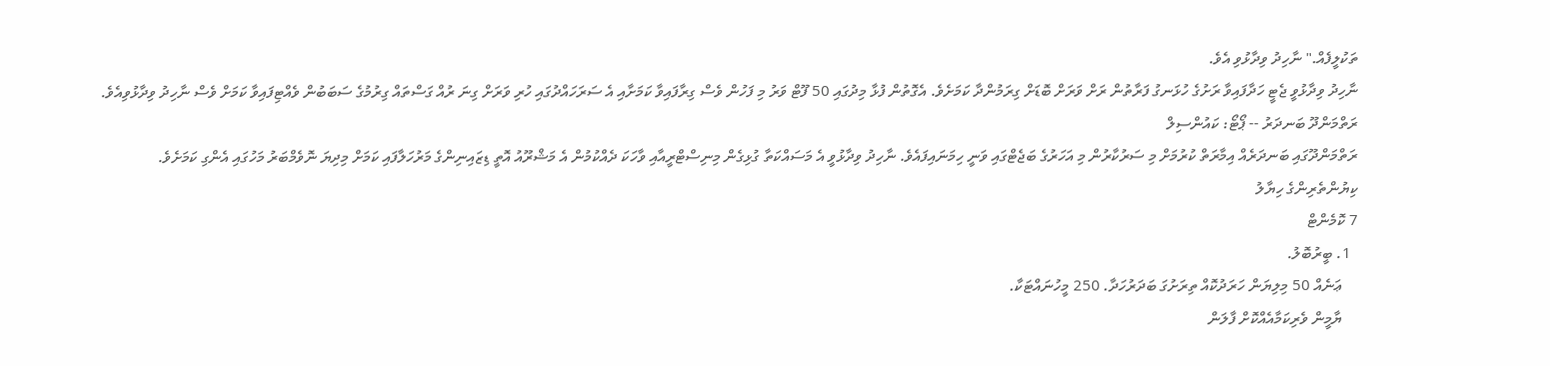ތަކުލީފެއް." ނާހިދު ވިދާޅުވި އެވެ.
ނާހިދު ވިދާޅުވީ ޖެޓީ ހަދާފައިވާ ރަށުގެ ހުޅަނގު ފަރާތުން ރަށް ވަރަށް ބޮޑަށް ގިރަމުންދާ ކަމަށެވެ. އެގޮތުން ފުޅާ މިދުގައި 50 ފޫޓް ވަރު މި ފަހުން ވެސް ގިރާފައިވާ ކަމަށާއި އެ ސަރަހައްދުގައި ހުރި ވަރަށް ގިނަ ރުއް ގަސްތައް ގިރުމުގެ ސަބަބުން ވެއްޓިފައިވާ ކަމަށް ވެސް ނާހިދު ވިދާޅުވިއެވެ.
ރަތްމަންދޫ ބަނދަރު -- ޕޯޓޯ: ކައުންސިލް
ރަތްމަންދޫގައި ބަނދަރެއް އިމާރަތް ކުރުމަށް މި ސަރުކާރުން މި އަހަރުގެ ބަޖެޓްގައި ވަނީ ހިމަނައިފައެވެ. ނާހިދު ވިދާޅުވީ އެ މަސައްކަތާ ގުޅިގެން މިނިސްޓްރީއާއި ވާހަކަ ދެއްކުމުން އެ މަޝްރޫއު އޮތީ ޑިޒައިނިންގެ މަރުހަލާފައި ކަމަށް މިދިޔަ ނޮވެމްބަރު މަހުގައި އެންގި ކަމަށެވެ.
ކިޔުންތެރިންގެ ހިޔާލު
7 ކޮމެންޓް
  1. ބީރުބޮލު.
    ޢަނެއް 50 މިލިޔަން ހަރަދުކޮއް ތިރަށުގަ ބަދަރުހަދާ. 250 މީހުނައްޓަކާ.
    ޔާމީން ވެރިކަމާއެއްކޮށް ފާލަން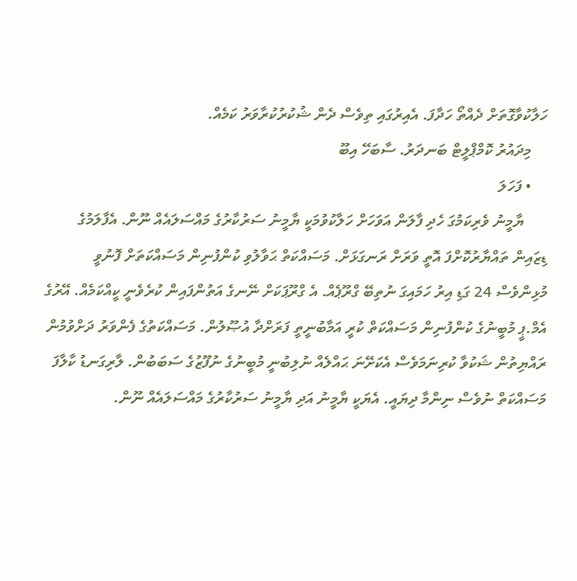ހަލާކުވާގޮތަށް ދެއްތޯ ހަދާފަ. އެއިރުގައި ތިވެސް ދެން ޝުކުރުކުރާވަރު ކަމެއް.
    މިދައުރު ކޮމްޕްލީޓް ބަނދަރު. ސާބަހޭ އިބޫ
    • ފަހަލަ
      ޔާމީނު ވެރިކަމުގަ ހެދި ފާލަން އަވަހަށް ހަލާކުވުމަކީ ޔާމީނު ސަރުކާރުގެ މައްސަލައެއް ނޫން. އެފާލަމުގެ ޑިޒައިން ތައްޔާރުކޮށްފަ އޮތީ ވަރަށް ރަނގަޅަށް. މަސައްކަތް ޙަވާލުވި ކުންފުނިން މަސައްކަތަށް ފޮނުވީ މުޅިންވެސް 24 ގަޑި އިރު ހަމައިގަ ނުތިބޭ ގްރޫޕެއް. އެ ގްރޫޕަކަށް ނޭނގެ އަތުންފައިން ކުރެވެނީ ކީއްކަމެއް. އޭރުގެ އެމް.ޕީ މުބީނުގެ ކުންފުނިން މަސައްކަތް ކުރީ އަމާބުނީތީ ފަރަށްދާ އުޞޫލުން. މަސައްކަތުގެ ފެންވަރު ދަށްވުމުން ރައްޔިތުން ޝަކުވާ ކުރިނަމަވެސް އެކަށޭނަ ޙައްލެއް ނުލިބުނީ މުބީނުގެ ނުފޫޒުގެ ސަބަބުން. ލާރިގަނޑު ކާލާފަ މަސައްކަތް ނުވެސް ނިންމާ ދިޔައީ. އެޔަކީ ޔާމީނު އަދި ޔާމީނު ސަރުކާރުގެ މައްސަލައެއް ނޫން.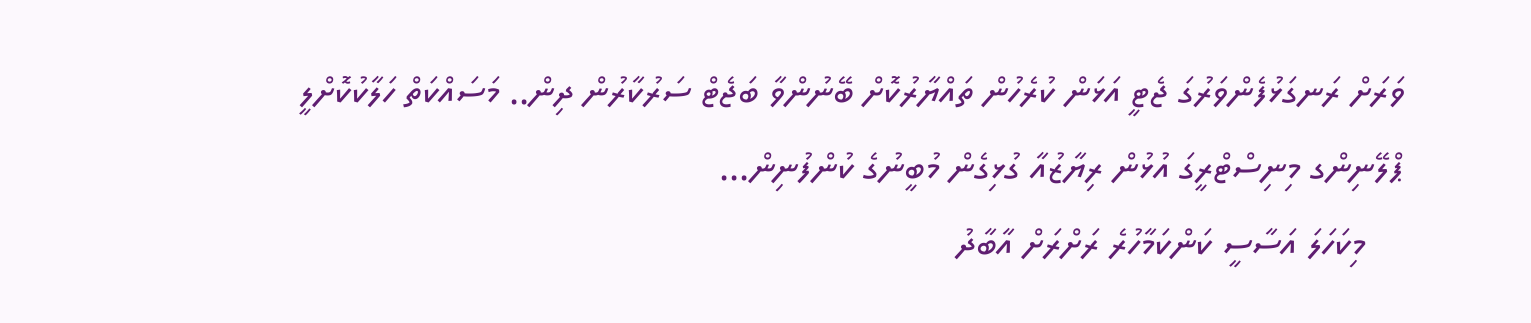ވަރަށް ރަނގަޅުފެންވަރުގަ ޖެޓީ އަޅަން ކުރެހުން ތައްޔާރުކޮށް ބޭނުންވާ ބަޖެޓް ސަރުކާރުން ދިން.. މަސައްކަތް ހަލާކުކޮށްލީ ޕްލޭނިންގ މިނިސްޓްރީގަ އުޅުން ރިޔާޒުއާ ގުޅިގެން މުބީނުގެ ކުންފުނިން...
    މިކަހަލަ އަސާސީ ކަންކަމާހުރެ ރަށްރަށް އާބާދު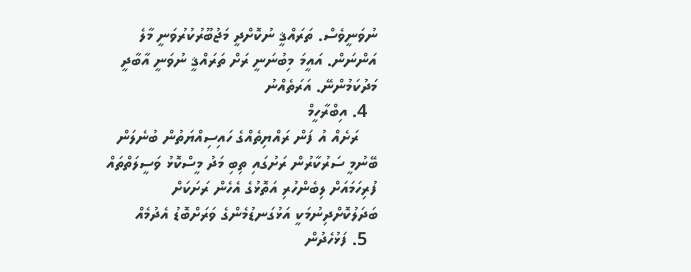ނުވަނީވެސް. ތަރައްޤީ ނުކޮށްދީ މަޖުބޫރުކުރުވަނީ މާލެ އަންނަން. އައީމަ މިބުނަނީ ރަށް ތަރައްޤީ ނުވަނީ އާބާދީ މަދުކަމުންނޭ. އަރަތެއްނު
  4. އިބްރާހީމް
    ރަށެއް އު ފަން ރައްޔިތެއްގެ ހައިސިއްޔަތުން ބުނެލަން ބޭނުމީ ސަރުކާރުން ރަށުގައި ތިބި މަދު މީސްކޮޅު ވަސީލަތްތައް ފުރިހަމައަށް ލިބެންހުރި އަތޮޅުގެ އެހެން ރަށަކަށް ބަދަލުކޮށްދިނުމަކީ އަޅުގަނޑުމެންގެ ވަރަށްބޮޑު އެދުމެއް
  5. ފަޅުހެދުން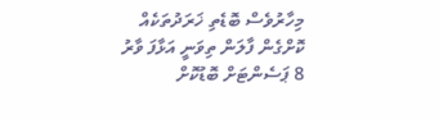މިހާރުވެސް ބޮޑެތި ޚަރަދުތަކެއް ކޮށްގެން ފާލަން ތިވަނީ އަޅާފަ ވާރު 8 ޕަސެންޓަށް ބޮޑުކޮށް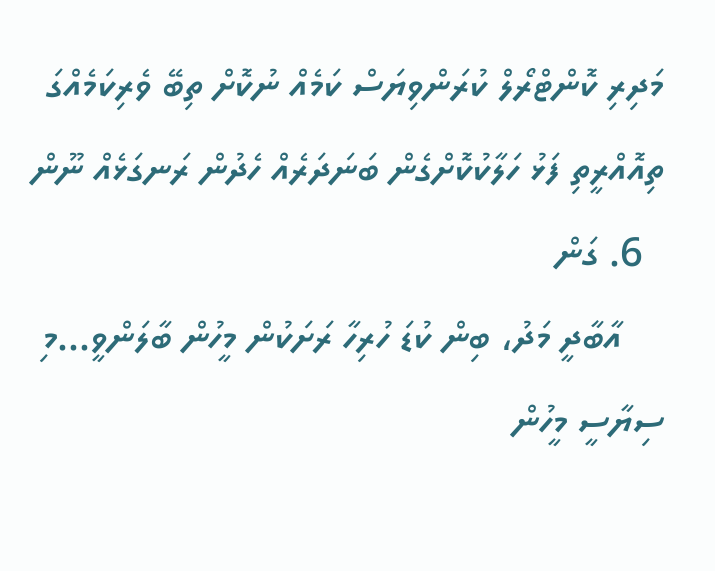މަދިރި ކޮންޓްރޯލް ކުރަންވިޔަސް ކަމެއް ނުކޮށް ތިބޭ ވެރިކަމެއްގަ ތިއޮއްރީތި ފަޅު ހަލާކުކޮށްގެން ބަނަދަރެއް ހެދުން ރަނގަޅެއް ނޫން
  6. ގަން
    އާބާދީ މަދު، ބިން ކުޑަ ހުރިހާ ރަށަކުން މީހުން ބާލަންވީ...މި ސިޔާސީ މީހުން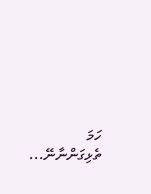ހަމަ ތެޅިގަންނާނޭ...